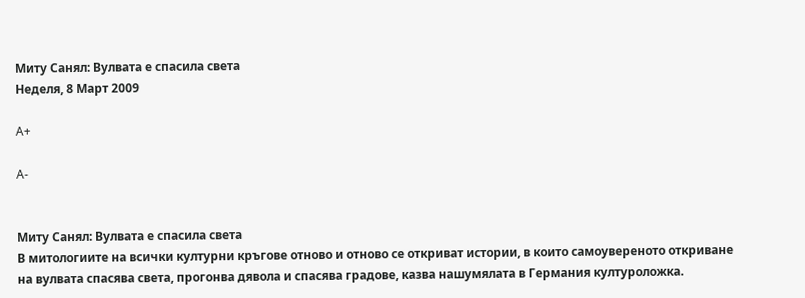Миту Санял: Вулвата е спасила света
Неделя, 8 Март 2009

A+

A-


Миту Санял: Вулвата е спасила света
В митологиите на всички културни кръгове отново и отново се откриват истории, в които самоувереното откриване на вулвата спасява света, прогонва дявола и спасява градове, казва нашумялата в Германия културоложка.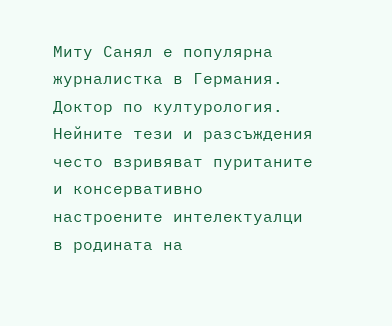Миту Санял е популярна журналистка в Германия. Доктор по културология. Нейните тези и разсъждения често взривяват пуританите и консервативно настроените интелектуалци в родината на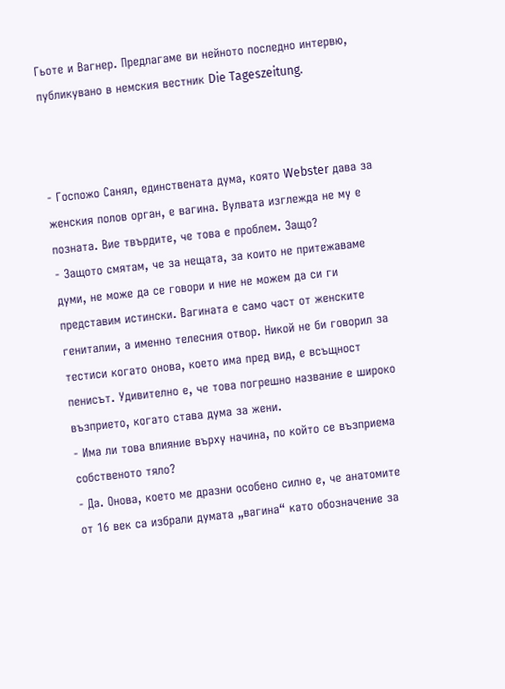Гьоте и Вагнер. Предлагаме ви нейното последно интервю, публикувано в немския вестник Die Tageszeitung.



- Госпожо Санял, единствената дума, която Webster дава за женския полов орган, е вагина. Вулвата изглежда не му е позната. Вие твърдите, че това е проблем. Защо?
- Защото смятам, че за нещата, за които не притежаваме думи, не може да се говори и ние не можем да си ги представим истински. Вагината е само част от женските гениталии, а именно телесния отвор. Никой не би говорил за тестиси когато онова, което има пред вид, е всъщност пенисът. Удивително е, че това погрешно название е широко възприето, когато става дума за жени.
- Има ли това влияние върху начина, по който се възприема собственото тяло?
- Да. Онова, което ме дразни особено силно е, че анатомите от 16 век са избрали думата „вагина“ като обозначение за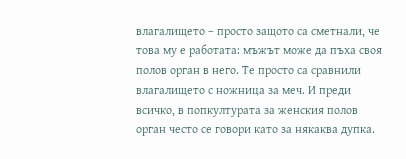влагалището – просто защото са сметнали, че това му е работата: мъжът може да пъха своя полов орган в него. Те просто са сравнили влагалището с ножница за меч. И преди всичко, в попкултурата за женския полов орган често се говори като за някаква дупка.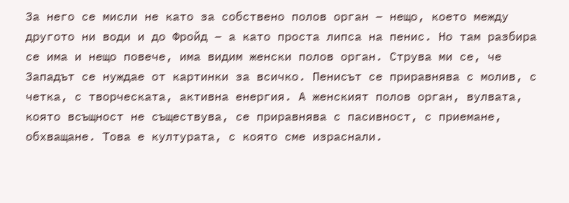За него се мисли не като за собствено полов орган – нещо, което между другото ни води и до Фройд – а като проста липса на пенис. Но там разбира се има и нещо повече, има видим женски полов орган. Струва ми се, че Западът се нуждае от картинки за всичко. Пенисът се приравнява с молив, с четка, с творческата, активна енергия. А женският полов орган, вулвата, която всъщност не съществува, се приравнява с пасивност, с приемане, обхващане. Това е културата, с която сме израснали.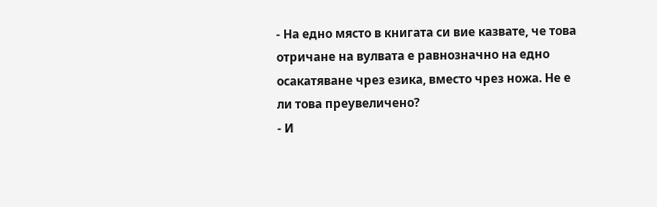- На едно място в книгата си вие казвате, че това отричане на вулвата е равнозначно на едно осакатяване чрез езика, вместо чрез ножа. Не е ли това преувеличено?
- И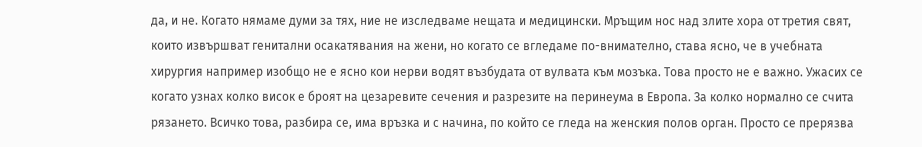да, и не. Когато нямаме думи за тях, ние не изследваме нещата и медицински. Мръщим нос над злите хора от третия свят, които извършват генитални осакатявания на жени, но когато се вгледаме по-внимателно, става ясно, че в учебната хирургия например изобщо не е ясно кои нерви водят възбудата от вулвата към мозъка. Това просто не е важно. Ужасих се когато узнах колко висок е броят на цезаревите сечения и разрезите на перинеума в Европа. За колко нормално се счита рязането. Всичко това, разбира се, има връзка и с начина, по който се гледа на женския полов орган. Просто се прерязва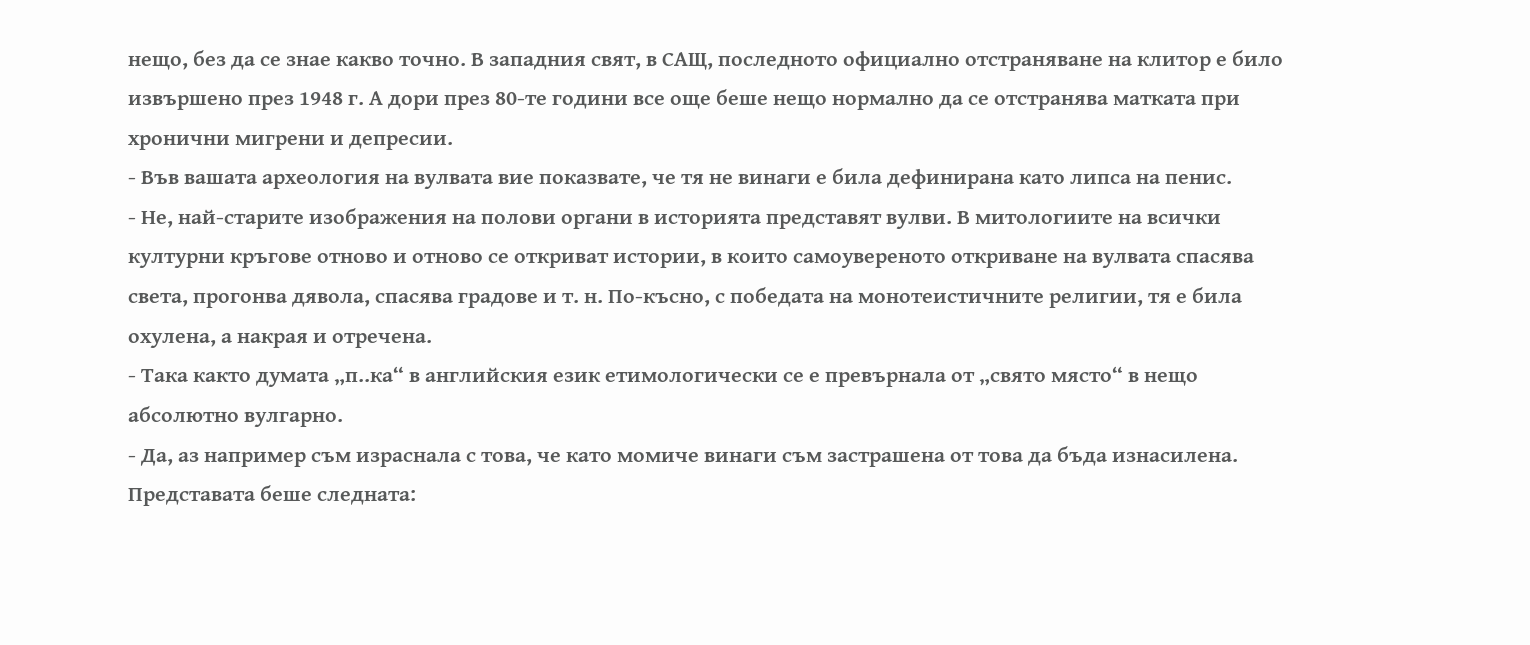нещо, без да се знае какво точно. В западния свят, в САЩ, последното официално отстраняване на клитор е било извършено през 1948 г. А дори през 80-те години все още беше нещо нормално да се отстранява матката при хронични мигрени и депресии.
- Във вашата археология на вулвата вие показвате, че тя не винаги е била дефинирана като липса на пенис.
- Не, най-старите изображения на полови органи в историята представят вулви. В митологиите на всички културни кръгове отново и отново се откриват истории, в които самоувереното откриване на вулвата спасява света, прогонва дявола, спасява градове и т. н. По-късно, с победата на монотеистичните религии, тя е била охулена, а накрая и отречена.
- Така както думата „п..ка“ в английския език етимологически се е превърнала от „свято място“ в нещо абсолютно вулгарно.
- Да, аз например съм израснала с това, че като момиче винаги съм застрашена от това да бъда изнасилена. Представата беше следната: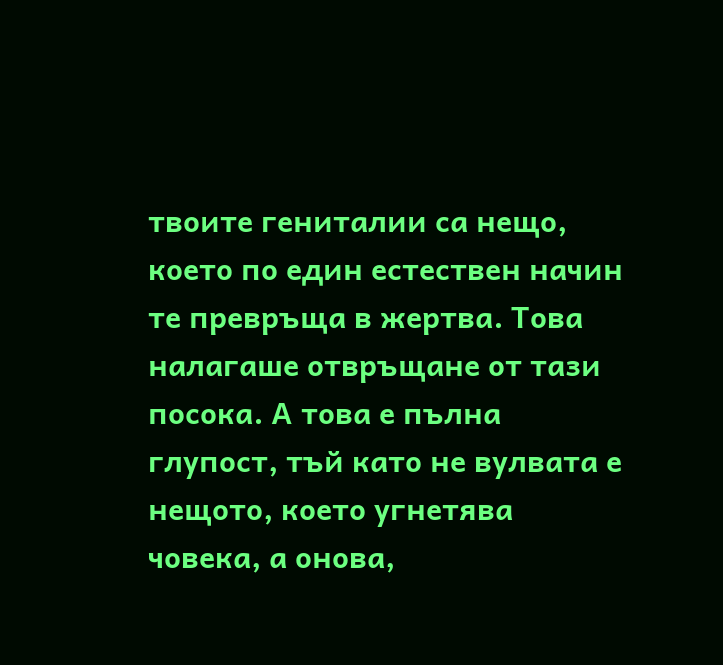твоите гениталии са нещо, което по един естествен начин те превръща в жертва. Това налагаше отвръщане от тази посока. А това е пълна глупост, тъй като не вулвата е нещото, което угнетява човека, а онова,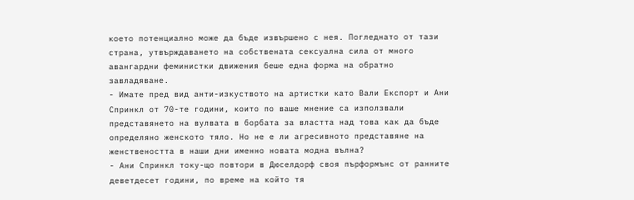което потенциално може да бъде извършено с нея. Погледнато от тази страна, утвърждаването на собствената сексуална сила от много авангардни феминистки движения беше една форма на обратно завладяване.
- Имате пред вид анти-изкуството на артистки като Вали Експорт и Ани Спринкл от 70-те години, които по ваше мнение са използвали представянето на вулвата в борбата за властта над това как да бъде определяно женското тяло. Но не е ли агресивното представяне на женствеността в наши дни именно новата модна вълна?
- Ани Спринкл току-що повтори в Дюселдорф своя пърформънс от ранните деветдесет години, по време на който тя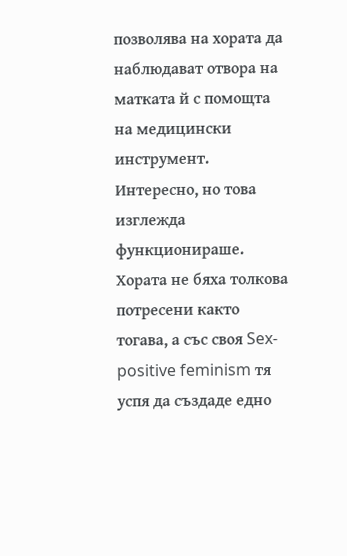позволява на хората да наблюдават отвора на матката й с помощта на медицински инструмент. Интересно, но това изглежда функционираше. Хората не бяха толкова потресени както тогава, а със своя Sex-positive feminism тя успя да създаде едно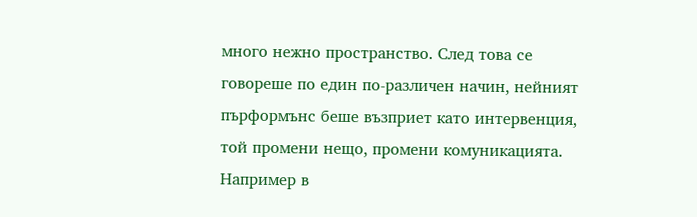много нежно пространство. След това се говореше по един по-различен начин, нейният пърформънс беше възприет като интервенция, той промени нещо, промени комуникацията. Например в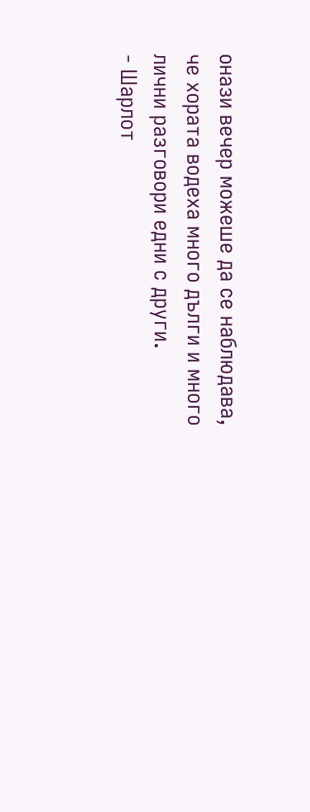онази вечер можеше да се наблюдава, че хората водеха много дълги и много лични разговори едни с други.
- Шарлот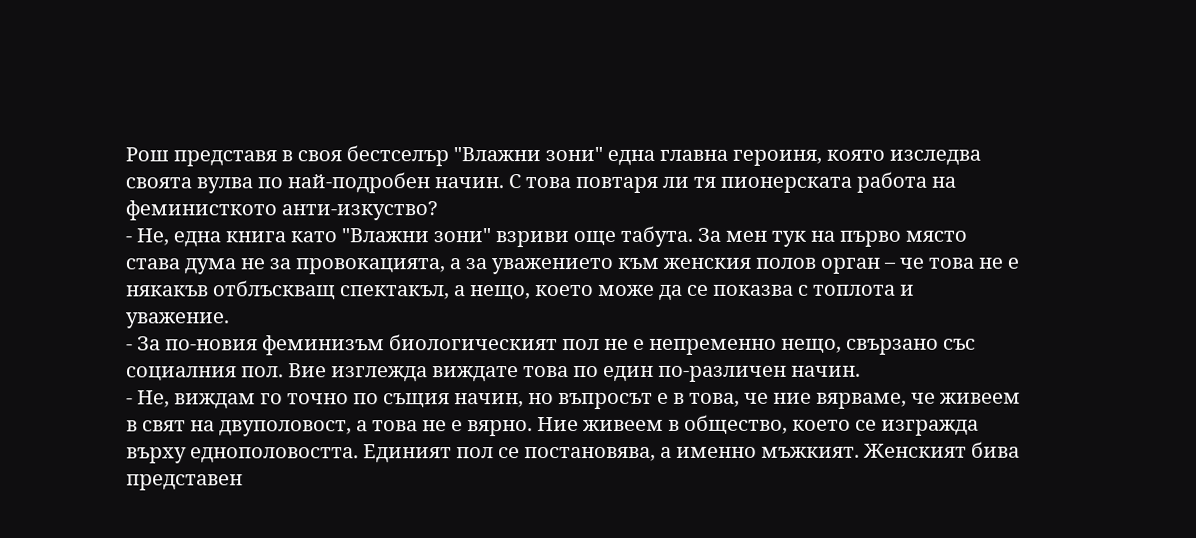Рош представя в своя бестселър "Влажни зони" една главна героиня, която изследва своята вулва по най-подробен начин. С това повтаря ли тя пионерската работа на феминисткото анти-изкуство?
- Не, една книга като "Влажни зони" взриви още табута. За мен тук на първо място става дума не за провокацията, а за уважението към женския полов орган – че това не е някакъв отблъскващ спектакъл, а нещо, което може да се показва с топлота и уважение.
- За по-новия феминизъм биологическият пол не е непременно нещо, свързано със социалния пол. Вие изглежда виждате това по един по-различен начин.
- Не, виждам го точно по същия начин, но въпросът е в това, че ние вярваме, че живеем в свят на двуполовост, а това не е вярно. Ние живеем в общество, което се изгражда върху еднополовостта. Единият пол се постановява, а именно мъжкият. Женският бива представен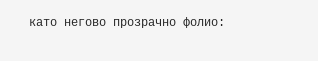като негово прозрачно фолио: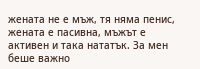жената не е мъж, тя няма пенис, жената е пасивна, мъжът е активен и така нататък. За мен беше важно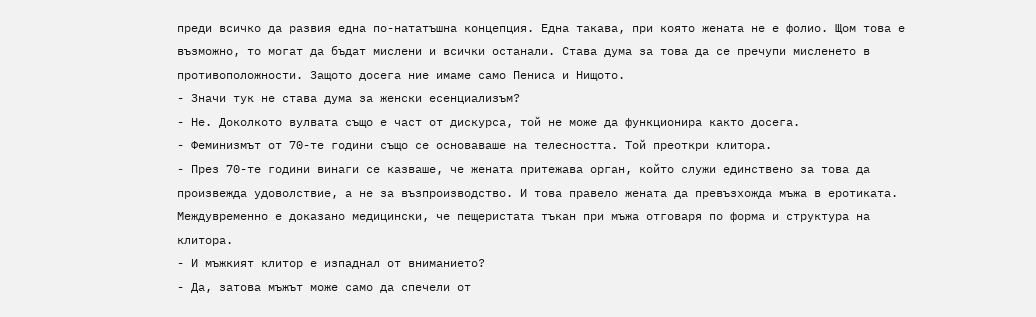преди всичко да развия една по-нататъшна концепция. Една такава, при която жената не е фолио. Щом това е възможно, то могат да бъдат мислени и всички останали. Става дума за това да се пречупи мисленето в противоположности. Защото досега ние имаме само Пениса и Нищото.
- Значи тук не става дума за женски есенциализъм?
- Не. Доколкото вулвата също е част от дискурса, той не може да функционира както досега.
- Феминизмът от 70-те години също се основаваше на телесността. Той преоткри клитора.
- През 70-те години винаги се казваше, че жената притежава орган, който служи единствено за това да произвежда удоволствие, а не за възпроизводство. И това правело жената да превъзхожда мъжа в еротиката. Междувременно е доказано медицински, че пещеристата тъкан при мъжа отговаря по форма и структура на клитора.
- И мъжкият клитор е изпаднал от вниманието?
- Да, затова мъжът може само да спечели от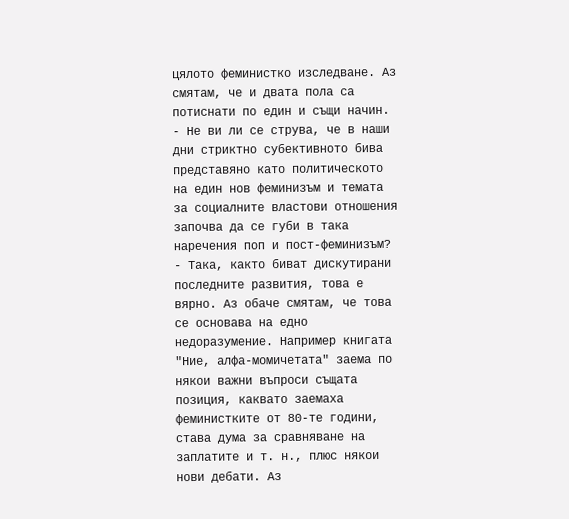цялото феминистко изследване. Аз смятам, че и двата пола са потиснати по един и същи начин.
- Не ви ли се струва, че в наши дни стриктно субективното бива представяно като политическото на един нов феминизъм и темата за социалните властови отношения започва да се губи в така наречения поп и пост-феминизъм?
- Така, както биват дискутирани последните развития, това е вярно. Аз обаче смятам, че това се основава на едно недоразумение. Например книгата "Ние, алфа-момичетата" заема по някои важни въпроси същата позиция, каквато заемаха феминистките от 80-те години, става дума за сравняване на заплатите и т. н., плюс някои нови дебати. Аз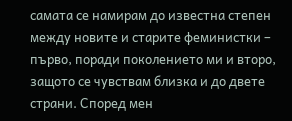самата се намирам до известна степен между новите и старите феминистки – първо, поради поколението ми и второ, защото се чувствам близка и до двете страни. Според мен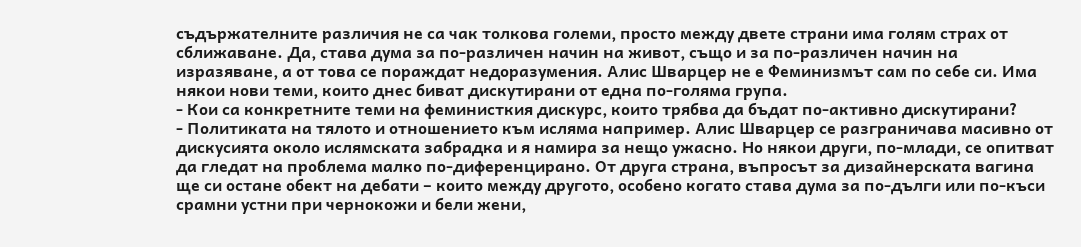съдържателните различия не са чак толкова големи, просто между двете страни има голям страх от сближаване. Да, става дума за по-различен начин на живот, също и за по-различен начин на изразяване, а от това се пораждат недоразумения. Алис Шварцер не е Феминизмът сам по себе си. Има някои нови теми, които днес биват дискутирани от една по-голяма група.
- Кои са конкретните теми на феминисткия дискурс, които трябва да бъдат по-активно дискутирани?
- Политиката на тялото и отношението към исляма например. Алис Шварцер се разграничава масивно от дискусията около ислямската забрадка и я намира за нещо ужасно. Но някои други, по-млади, се опитват да гледат на проблема малко по-диференцирано. От друга страна, въпросът за дизайнерската вагина ще си остане обект на дебати – които между другото, особено когато става дума за по-дълги или по-къси срамни устни при чернокожи и бели жени,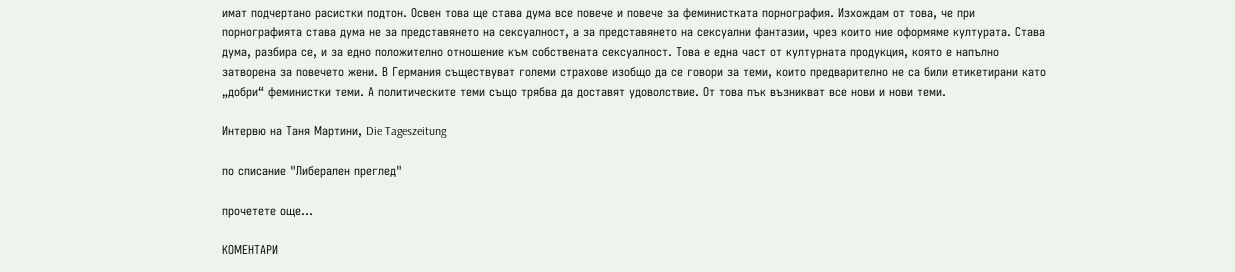имат подчертано расистки подтон. Освен това ще става дума все повече и повече за феминистката порнография. Изхождам от това, че при порнографията става дума не за представянето на сексуалност, а за представянето на сексуални фантазии, чрез които ние оформяме културата. Става дума, разбира се, и за едно положително отношение към собствената сексуалност. Това е една част от културната продукция, която е напълно затворена за повечето жени. В Германия съществуват големи страхове изобщо да се говори за теми, които предварително не са били етикетирани като „добри“ феминистки теми. А политическите теми също трябва да доставят удоволствие. От това пък възникват все нови и нови теми.

Интервю на Таня Мартини, Die Tageszeitung

по списание "Либерален преглед"

прочетете още...

КОМЕНТАРИ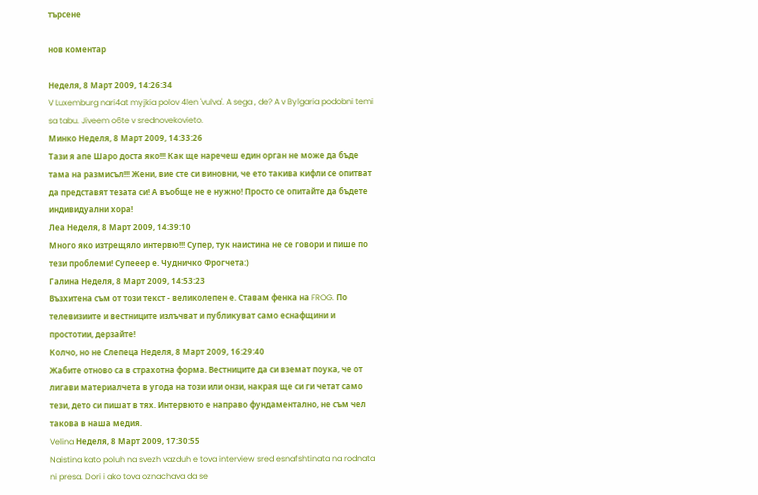търсене

нов коментар

Неделя, 8 Март 2009, 14:26:34
V Luxemburg nari4at myjkia polov 4len 'vulva'. A sega , de? A v Bylgaria podobni temi sa tabu. Jiveem o6te v srednovekovieto.
Минко Неделя, 8 Март 2009, 14:33:26
Тази я апе Шаро доста яко!!! Как ще наречеш един орган не може да бъде тама на размисъл!!! Жени, вие сте си виновни, че ето такива кифли се опитват да представят тезата си! А въобще не е нужно! Просто се опитайте да бъдете индивидуални хора!
Леа Неделя, 8 Март 2009, 14:39:10
Много яко изтрещяло интервю!!! Супер, тук наистина не се говори и пише по тези проблеми! Супееер е. Чудничко Фрогчета:)
Галина Неделя, 8 Март 2009, 14:53:23
Възхитена съм от този текст - великолепен е. Ставам фенка на FROG. По телевизиите и вестниците излъчват и публикуват само еснафщини и простотии, дерзайте!
Колчо, но не Слепеца Неделя, 8 Март 2009, 16:29:40
Жабите отново са в страхотна форма. Вестниците да си вземат поука, че от лигави материалчета в угода на този или онзи, накрая ще си ги четат само тези, дето си пишат в тях. Интервюто е направо фундаментално, не съм чел такова в наша медия.
Velina Неделя, 8 Март 2009, 17:30:55
Naistina kato poluh na svezh vazduh e tova interview sred esnafshtinata na rodnata ni presa. Dori i ako tova oznachava da se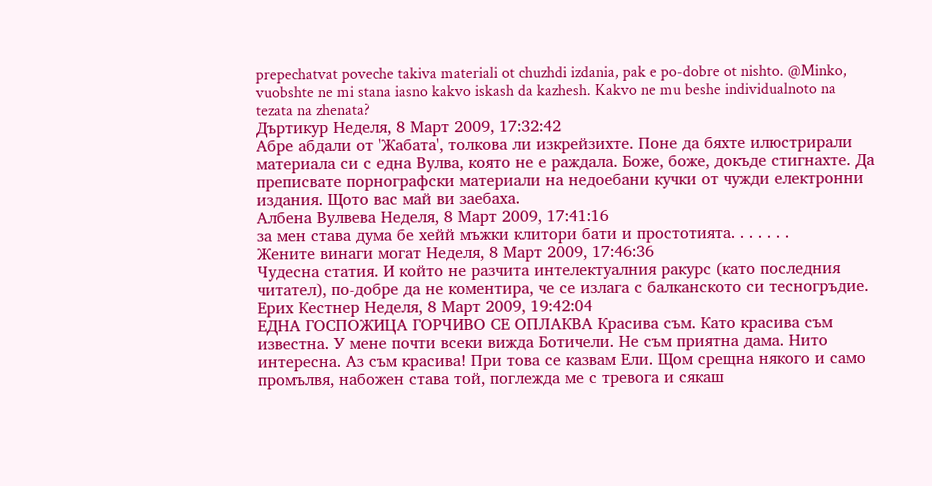prepechatvat poveche takiva materiali ot chuzhdi izdania, pak e po-dobre ot nishto. @Minko, vuobshte ne mi stana iasno kakvo iskash da kazhesh. Kakvo ne mu beshe individualnoto na tezata na zhenata?
Дъртикур Неделя, 8 Март 2009, 17:32:42
Абре абдали от 'Жабата', толкова ли изкрейзихте. Поне да бяхте илюстрирали материала си с една Вулва, която не е раждала. Боже, боже, докъде стигнахте. Да преписвате порнографски материали на недоебани кучки от чужди електронни издания. Щото вас май ви заебаха.
Албена Вулвева Неделя, 8 Март 2009, 17:41:16
за мен става дума бе хейй мъжки клитори бати и простотията. . . . . . .
Жените винаги могат Неделя, 8 Март 2009, 17:46:36
Чудесна статия. И който не разчита интелектуалния ракурс (като последния читател), по-добре да не коментира, че се излага с балканското си тесногръдие.
Ерих Кестнер Неделя, 8 Март 2009, 19:42:04
ЕДНА ГОСПОЖИЦА ГОРЧИВО СЕ ОПЛАКВА Красива съм. Като красива съм известна. У мене почти всеки вижда Ботичели. Не съм приятна дама. Нито интересна. Аз съм красива! При това се казвам Ели. Щом срещна някого и само промълвя, набожен става той, поглежда ме с тревога и сякаш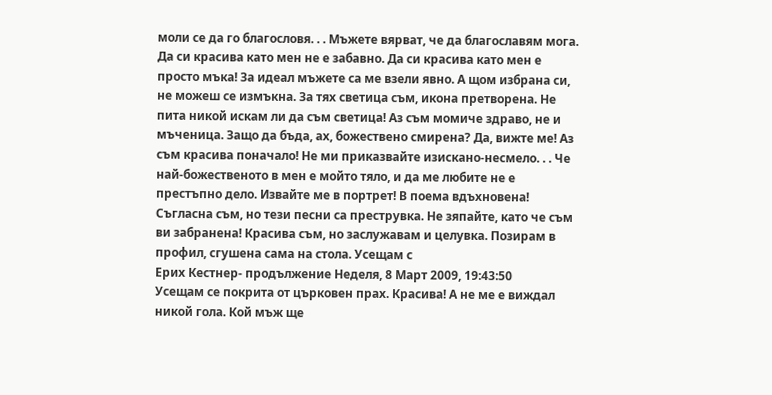моли се да го благословя. . . Мъжете вярват, че да благославям мога. Да си красива като мен не е забавно. Да си красива като мен е просто мъка! За идеал мъжете са ме взели явно. А щом избрана си, не можеш се измъкна. За тях светица съм, икона претворена. Не пита никой искам ли да съм светица! Аз съм момиче здраво, не и мъченица. Защо да бъда, ах, божествено смирена? Да, вижте ме! Аз съм красива поначало! Не ми приказвайте изискано-несмело. . . Че най-божественото в мен е мойто тяло, и да ме любите не е престъпно дело. Извайте ме в портрет! В поема вдъхновена! Съгласна съм, но тези песни са преструвка. Не зяпайте, като че съм ви забранена! Красива съм, но заслужавам и целувка. Позирам в профил, сгушена сама на стола. Усещам с
Ерих Кестнер- продължение Неделя, 8 Март 2009, 19:43:50
Усещам се покрита от църковен прах. Красива! А не ме е виждал никой гола. Кой мъж ще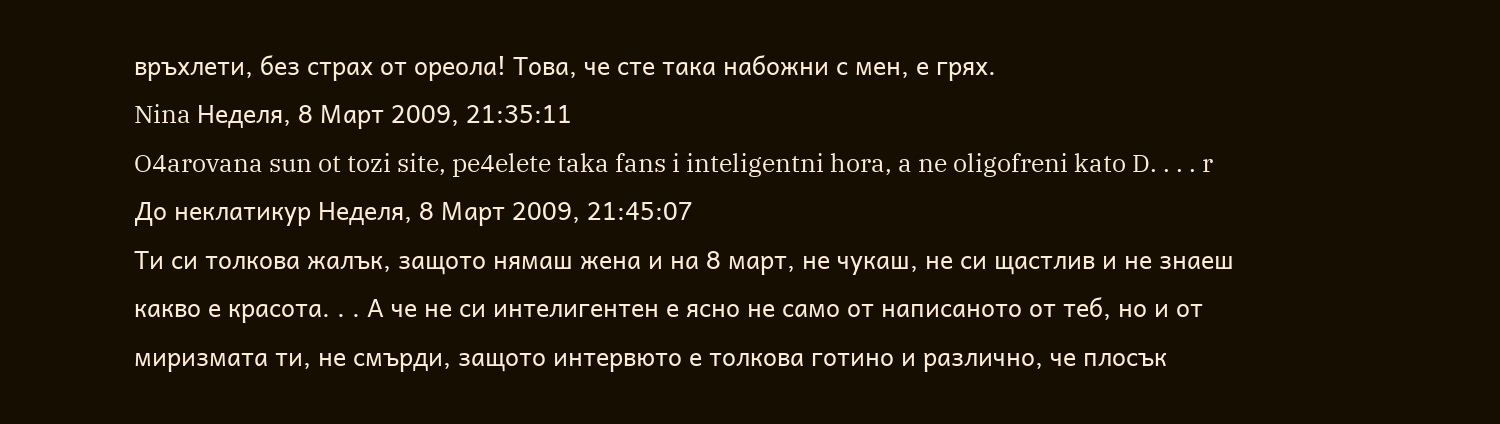връхлети, без страх от ореола! Това, че сте така набожни с мен, е грях.
Nina Неделя, 8 Март 2009, 21:35:11
O4arovana sun ot tozi site, pe4elete taka fans i inteligentni hora, a ne oligofreni kato D. . . . r
До неклатикур Неделя, 8 Март 2009, 21:45:07
Ти си толкова жалък, защото нямаш жена и на 8 март, не чукаш, не си щастлив и не знаеш какво е красота. . . А че не си интелигентен е ясно не само от написаното от теб, но и от миризмата ти, не смърди, защото интервюто е толкова готино и различно, че плосък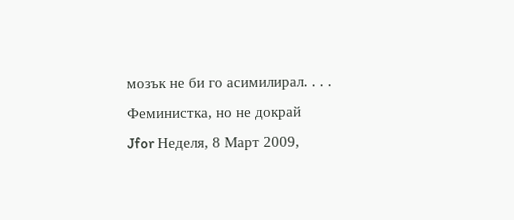мозък не би го асимилирал. . . . Феминистка, но не докрай
Jfor Неделя, 8 Март 2009,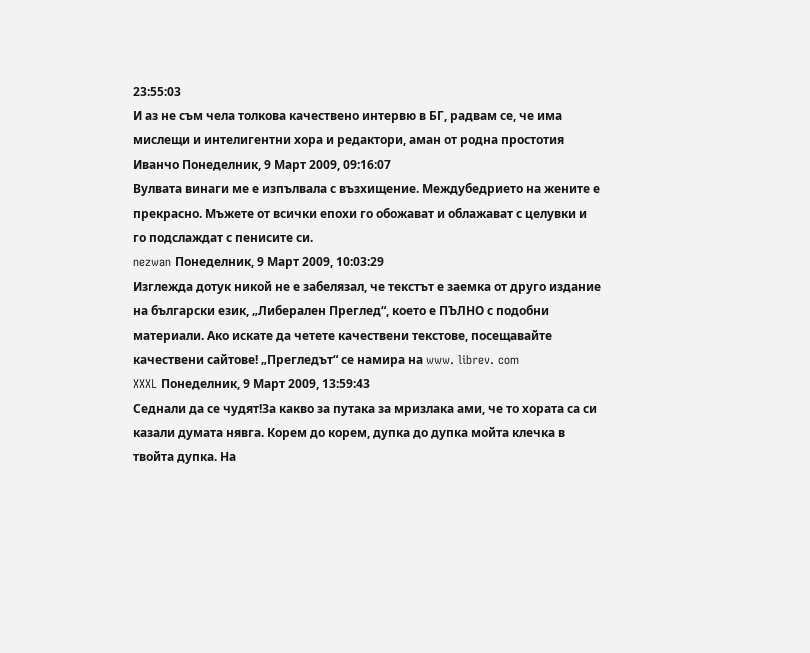23:55:03
И аз не съм чела толкова качествено интервю в БГ, радвам се, че има мислещи и интелигентни хора и редактори, аман от родна простотия
Иванчо Понеделник, 9 Март 2009, 09:16:07
Вулвата винаги ме е изпълвала с възхищение. Междубедрието на жените е прекрасно. Мъжете от всички епохи го обожават и облажават с целувки и го подслаждат с пенисите си.
nezwan Понеделник, 9 Март 2009, 10:03:29
Изглежда дотук никой не е забелязал, че текстът е заемка от друго издание на български език, „Либерален Преглед“, което е ПЪЛНО с подобни материали. Ако искате да четете качествени текстове, посещавайте качествени сайтове! „Прегледът“ се намира на www. librev. com
XXXL Понеделник, 9 Март 2009, 13:59:43
Седнали да се чудят!За какво за путака за мризлака ами, че то хората са си казали думата нявга. Корем до корем, дупка до дупка мойта клечка в твойта дупка. На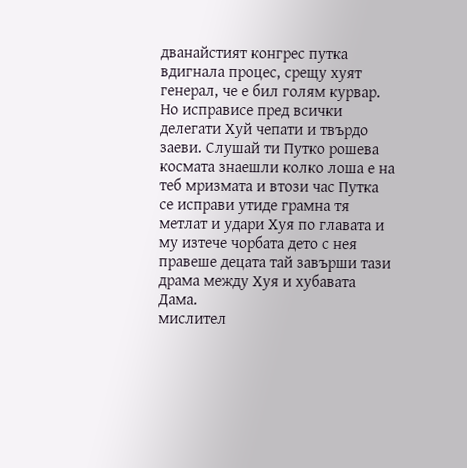дванайстият конгрес путка вдигнала процес, срещу хуят генерал, че е бил голям курвар. Но исправисе пред всички делегати Хуй чепати и твърдо заеви. Слушай ти Путко рошева космата знаешли колко лоша е на теб мризмата и втози час Путка се исправи утиде грамна тя метлат и удари Хуя по главата и му изтече чорбата дето с нея правеше децата тай завърши тази драма между Хуя и хубавата Дама.
мислител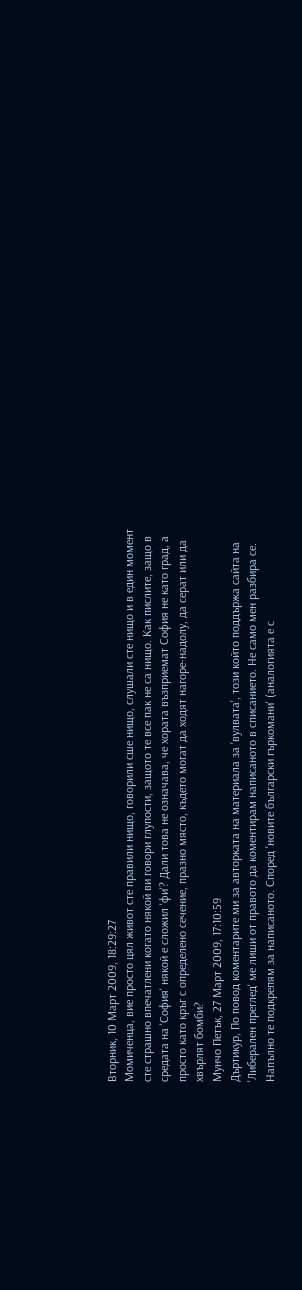Вторник, 10 Март 2009, 18:29:27
Момиченца, вие просто цял живот сте правили нищо, говорили сше нищо, слушали сте нищо и в един момент сте страшно впечатлени когато някой ви говори глупости, защото те все пак не са нищо. Как пислите, защо в средата на 'София' някой е сложил 'фи'? Дали това не означава, че хората възприемат София не като град, а просто като кръг с определено сечение, празно място, където могат да ходят нагоре-надолу, да серат или да хвърлят бомби?
Мунчо Петък, 27 Март 2009, 17:10:59
Дъртикур, По повод коментарите ми за авторката на материала за 'вулвата', този който поддържа сайта на 'Либерален преглед' ме лиши от правото да коментирам написаното в списанието. Не само мен разбира се. Напълно те подкрепям за написаното. Според 'новите български гъркомани' (аналогията е с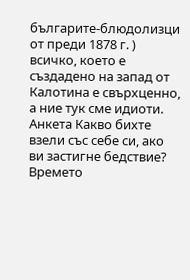българите-блюдолизци от преди 1878 г. ) всичко, което е създадено на запад от Калотина е свърхценно, а ние тук сме идиоти.
Анкета Какво бихте взели със себе си, ако ви застигне бедствие?
Времето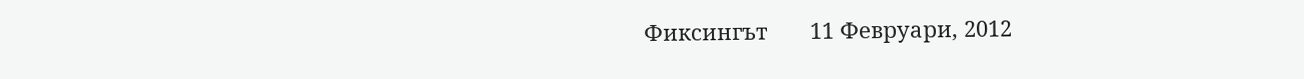Фиксингът       11 Февруари, 2012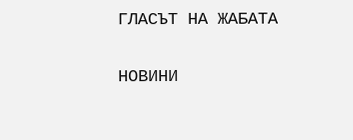ГЛАСЪТ НА ЖАБАТА

НОВИНИ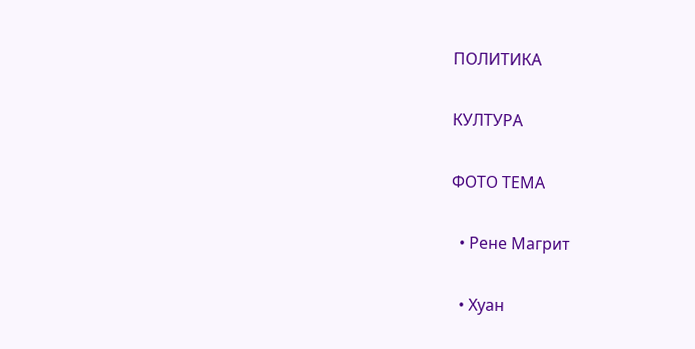ПОЛИТИКА

КУЛТУРА

ФОТО ТЕМА

  • Рене Магрит

  • Хуан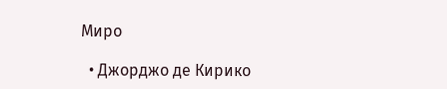Миро

  • Джорджо де Кирико